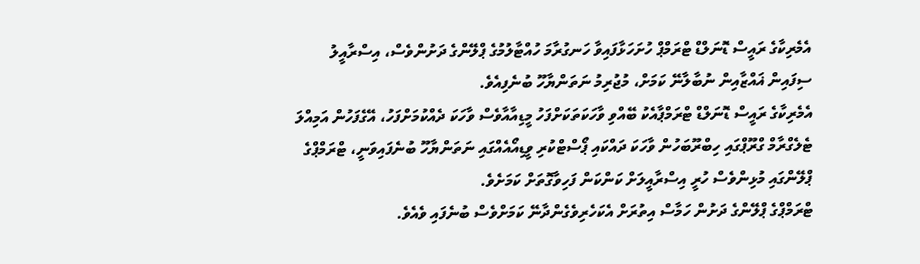އެމެރިކާގެ ރައީސް ޑޮނަލްޑް ޓްރަމްޕް ހުށަހަޅާފައިވާ ހަނގުރާމަ ހުއްޓާލުމުގެ ޕްލޭންގެ ދަށުންވެސް، އިސްރާއީލު ސިފައިން ޣައްޒާއިން ނުބާލާނޭ ކަމަށް، މުޖުރިމު ނަތަންޔާހޫ ބުނެފިއެވެ.
އެމެރިކާގެ ރައީސް ޑޮނަލްޑް ޓްރަމްޕާއެކު ބޭއްވި ވާހަކަތަކަށްފަހު މީޑިއާއާވެސް ވާހަކަ ދެއްކުމަށްފަހު، އޭގެފަހުން އަމިއްލަ ޓެލެގްރާމް ގްރޫޕްގައި ހިބްރޫބަހުން ވާހަކަ ދައްކައި ޕޯސްޓްކުރި ވީޑިއޯއެއްގައި ނަތަންޔާހޫ ބުނެފައިވަނީ، ޓްރަމްޕްގެ ޕްލޭންގައި މުޅިންވެސް ހުރީ އިސްރާއީލަށް ކަންކަން ފަހިވާގޮތަށް ކަމަށެވެ.
ޓްރަމްޕްގެ ޕްލޭންގެ ދަށުން ހަމާސް އިތުރަށް އެކަހެރިވެގެންދާނޭ ކަމަށްވެސް ބުނެފައި ވެއެވެ.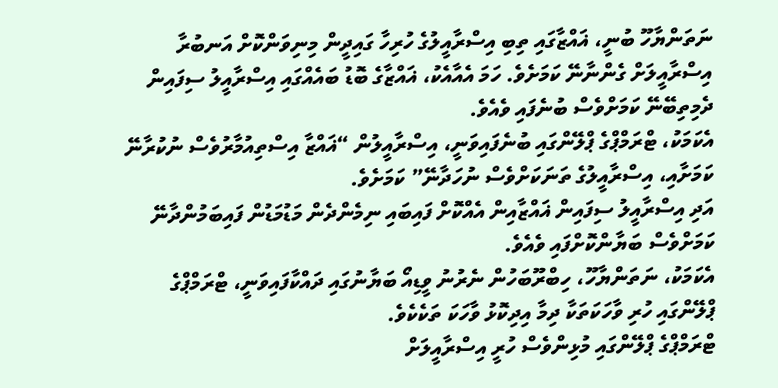ނަތަންޔާހޫ ބުނީ، ޣައްޒާގައި ތިބި އިސްރާއީލުގެ ހުރިހާ ގައިދީން މިނިވަންކޮށް އަނބުރާ އިސްރާއީލަށް ގެންނާނޭ ކަމަށެވެ. ހަމަ އެއާއެކު، ޣައްޒާގެ ބޮޑު ބައެއްގައި އިސްރާއީލު ސިފައިން ދެމިތިބޭނޭ ކަމަށްވެސް ބުނެފައި ވެއެވެ.
އެކަމަކު، ޓްރަމްޕްގެ ޕްލޭންގައި ބުނެފައިވަނީ، އިސްރާއީލުން “ޣައްޒާ އިސްތިއުމާރުވެސް ނުކުރާނޭ ކަމަށާއި، އިސްރާއީލުގެ ތަނަކަށްވެސް ނުހަދާނޭ” ކަމަށެވެ.
އަދި އިސްރާއީލު ސިފައިން ޣައްޒާއިން އެއްކޮށް ފައިބައި ނިމެންދެން މަޑުމަޑުން ފައިބަމުންދާނޭ ކަމަށްވެސް ބަޔާންކޮށްފައި ވެއެވެ.
އެކަމަކު، ނަތަންޔާހޫ، ހިބްރޫބަހުން ނެރުނު ވީޑިއޯ ބަޔާނުގައި ދައްކާފައިވަނީ، ޓްރަމްޕްގެ ޕްލޭންގައި ހުރި ވާހަކަތަކާ ދިމާ އިދިކޮޅު ވާހަކަ ތަކެކެވެ.
ޓްރަމްޕްގެ ޕްލޭންގައި މުޅިންވެސް ހުރީ އިސްރާއީލަށް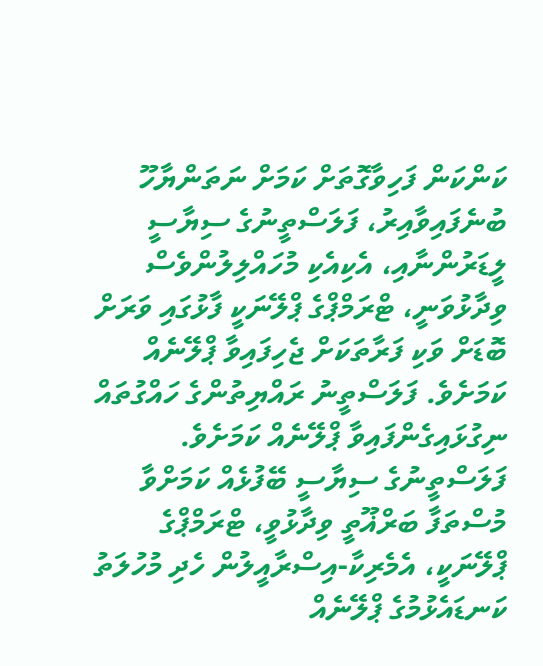ކަންކަން ފަހިވާގޮތަށް ކަމަށް ނަތަންޔާހޫ ބުނެފައިވާއިރު، ފަލަސްތީނުގެ ސިޔާސީ ލީޑަރުންނާއި، އެކިއެކި މުހައްލިލުންވެސް ވިދާޅުވަނީ، ޓްރަމްޕްގެ ޕްލޭނަކީ ފާޅުގައި ވަރަށް ބޮޑަށް ވަކި ފަރާތަކަށް ޖެހިފައިވާ ޕްލޭނެއް ކަމަށެވެ. ފަލަސްތީނު ރައްޔިތުންގެ ހައްގުތައް ނިގުޅައިގެންފައިވާ ޕްލޭނެއް ކަމަށެވެ.
ފަލަސްތީނުގެ ސިޔާސީ ބޭފުޅެއް ކަމަށްވާ މުސްތަފާ ބަރްޣޫތީ ވިދާޅުވީ، ޓްރަމްޕްގެ ޕްލޭނަކީ، އެމެރިކާ-އިސްރާއީލުން ހެދި މުހުލަތު ކަނޑައެޅުމުގެ ޕްލޭނެއް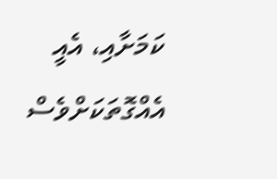ކަމަށާއި، އެއީ އެއްގޮތަކަށްވެސް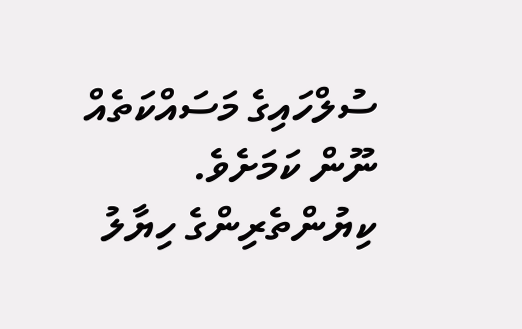ސުލްހައިގެ މަސައްކަތެއް ނޫން ކަމަށެވެ.
ކިޔުންތެރިންގެ ހިޔާލު